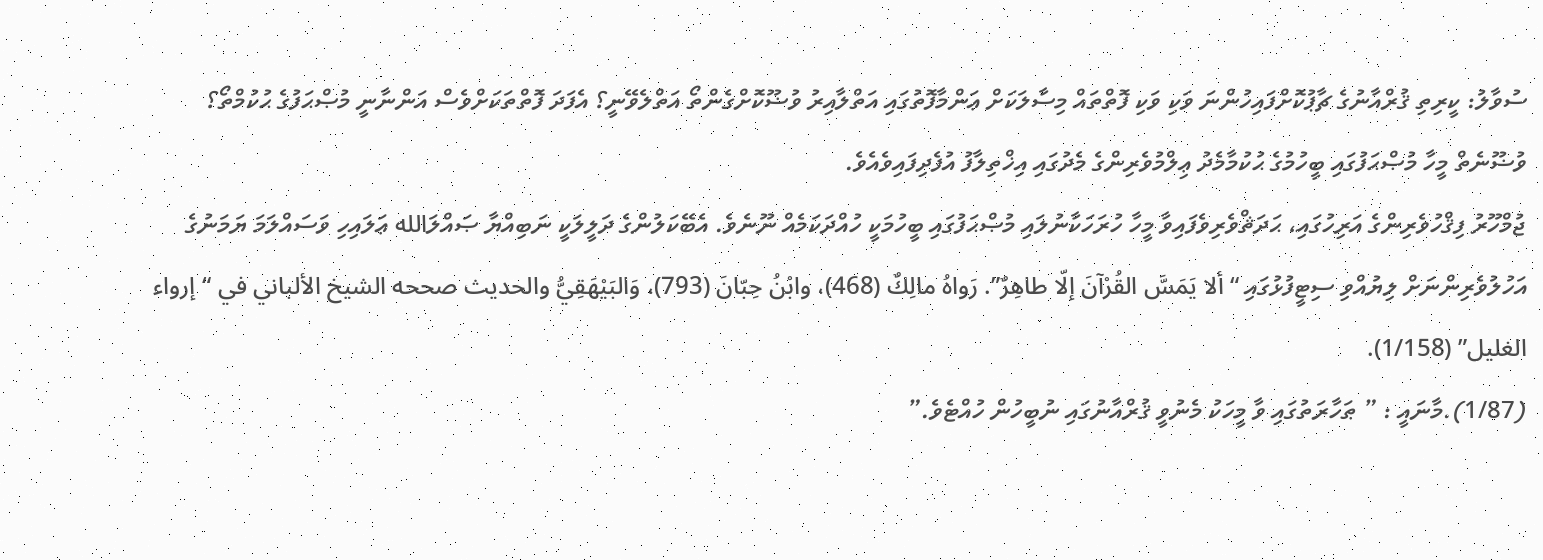ސުވާލު: ކީރިތި ޤުރްއާނުގެ ޗާޕުކޮށްފައިހުންނަ ވަކި ވަކި ފޮތްތައް މިސާލަކަށް ޢަންމާފޮތުގައި އަތްލާއިރު ވުޟޫކޮށްގެންތޯ އަތްލެވޭނީ؟ އެފަދަ ފޮތްތަކަށްވެސް އަންނާނީ މުޞްޙަފުގެ ޙުކުމްތޯ؟
ވުޟޫނެތް މީހާ މުޞްޙަފުގައި ބީހުމުގެ ޙުކުމާމެދު ޢިލްމުވެރިންގެ މެދުގައި އިޚްތިލާފު އުފެދިފައިވެއެވެ.
ޖުމްހޫރު ފިޤްހުވެރިންގެ އަރިހުގައި، ޙަދަޘްވެރިވެފައިވާ މީހާ ހުރަހަކާނުލައި މުޞްޙަފުގައި ބީހުމަކީ ހުއްދަކަމެއް ނޫނެވެ. އެބޭކަލުންގެ ދަލީލަކީ ނަބިއްޔާ ޞައްލަالله ޢަލައިހި ވަސައްލަމަ ޔަމަނުގެ އަހުލުވެރިންނަށް ލިޔުއްވި ސިޓީފުޅުގައި “ألا يَمَسَّ القُرْآنَ إلّا طاهِرٌ”. رَواهُ مالِكٌ (468)، وابْنُ حِبّانَ (793)، وَالبَيْهَقِيُّ والحديث صححه الشيخ الألباني في “إرواء الغليل” (1/158).
(1/87).މާނައީ : ” ޠަހާރަތުގައި ވާ މީހަކު މެނުވީ ޤުރްއާނުގައި ނުބީހުން ހުއްޓެވެ.”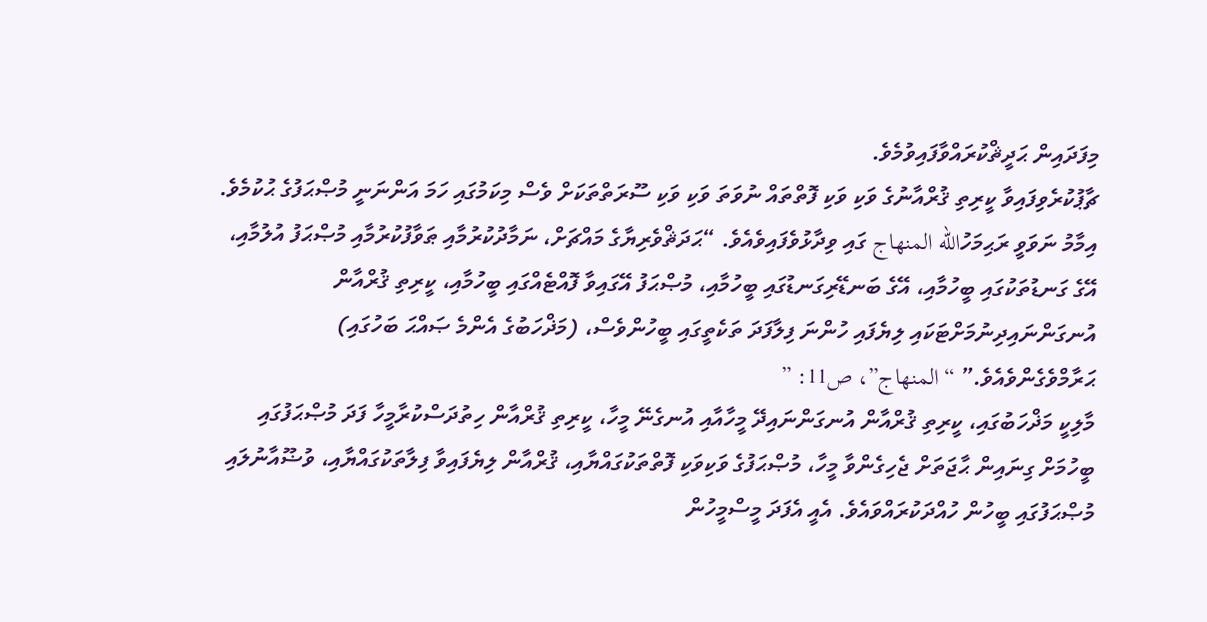މިފަދައިން ޙަދީޘްކުރައްވާފައިވުމެވެ.
ޗާޕުކުރެވިފައިވާ ކީރިތި ޤުރްއާނުގެ ވަކި ވަކި ފޮތްތައް ނުވަތަ ވަކި ވަކި ސޫރަތްތަކަށް ވެސް މިކަމުގައި ހަމަ އަންނަނީ މުޞްޙަފުގެ ޙުކުމެވެ.
އިމާމު ނަވަވީ ރަޙިމަހުالله المنهاج ގައި ވިދާޅުވެފައިވެއެވެ. “ޙަދަޘްވެރިޔާގެ މައްޗަށް، ނަމާދުކުރުމާއި ޠަވާފުކުރުމާއި މުޞްޙަފު އުލުމާއި، އޭގެ ގަނޑުތަކުގައި ބީހުމާއި، އޭގެ ބަނޑޭރިގަނޑުގައި ބީހުމާއި، މުޞްޙަފު އޭގައިވާ ފޮއްޓެއްގައި ބީހުމާއި، ކީރިތި ޤުރްއާން އުނގަންނައިދިނުމަށްޓަކައި ލިޔެފައި ހުންނަ ފިލާފަދަ ތަކެތީގައި ބީހުންވެސް، (މަޛްހަބުގެ އެންމެ ޞައްޙަ ބަހުގައި) ޙަރާމްވެގެންވެއެވެ.” “المنهاج”، ص11: ”
މާލިކީ މަޛްހަބުގައި، ކީރިތި ޤުރްއާން އުނގަންނައިދޭ މީހާއާއި އުނގެނޭ މީހާ، ކީރިތި ޤުރްއާން ހިތުދަސްކުރާމީހާ ފަދަ މުޞްޙަފުގައި ބީހުމަށް ގިނައިން ޙާޖަތަށް ޖެހިގެންވާ މީހާ، މުޞްޙަފުގެ ވަކިވަކި ފޮތްތަކުގައްޔާއި، ޤުރްއާން ލިޔެފައިވާ ފިލާތަކުގައްޔާއި، ވުޟޫއާނުލައި މުޞްޙަފުގައި ބީހުން ހުއްދަކުރައްވައެވެ. އެއީ އެފަދަ މީސްމީހުން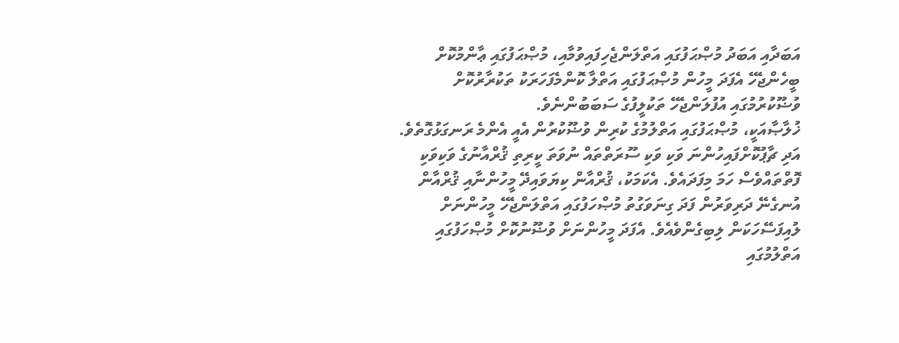އަބަދާއި އަބަދު މުޞްޙަފުގައި އަތްލަންޖެހިފައިވުމާއި، މުޞްޙަފުގައި ޢާންމުކޮށް ބީހެންޖެހޭ އެފަދަ މީހުން މުޞްޙަފުގައި އަތްލާ ކޮންމެފަހަރަކު ތަކުރާރުކޮށް ވުޟޫކުރުމުގައި އުފުލަންޖެހޭ ތަކުލީފުގެ ސަބަބުންނެވެ.
ޚުލާޞާއަކީ، މުޞްޙަފުގައި އަތްލުމުގެ ކުރިން ވުޟޫކުރުން އެއީ އެންމެ ރަނގަޅުގޮތެވެ. އަދި ޗާޕުކޮށްފައިހުންނަ ވަކި ވަކި ސޫރަތްތައް ނުވަތަ ކީރިތި ޤުރްއާނުގެ ވަކިވަކި ފޮތްތައްވެސް ހަމަ މިފަދައެވެ. އެކަމަކު، ޤުރްއާން ކިޔަވައިދޭ މީހުންނާއި ޤުރްއާން އުނގެނޭ ދަރިވަރުން ފަދަ ގިނަވަގުތު މުޞްހަފުގައި އަތްލަންޖެހޭ މީހުންނަށް ލުއިފަސޭހަކަން ލިބިގެންވެއެވެ. އެފަދަ މީހުންނަށް ވުޟޫނުކޮށް މުޞްހަފުގައި އަތްލުމުގައި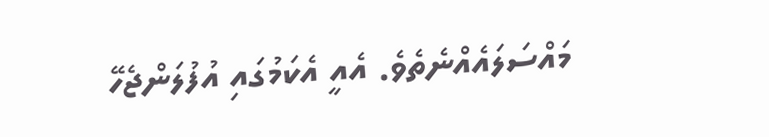މައްސަލައެއްނެތެވެ. އެއީ އެކަމުގައި އުފުލަންޖެހޭ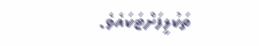ތަކުލީފަށްޓަކައެވެ.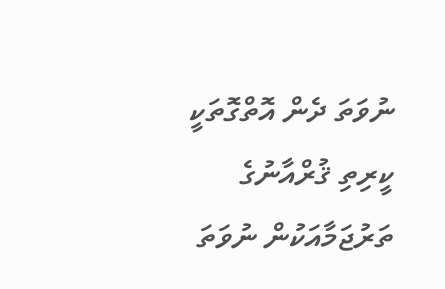ނުވަތަ ދެން އޮތްގޮތަކީ ކީރިތި ޤުރްއާނުގެ ތަރުޖަމާއަކުން ނުވަތަ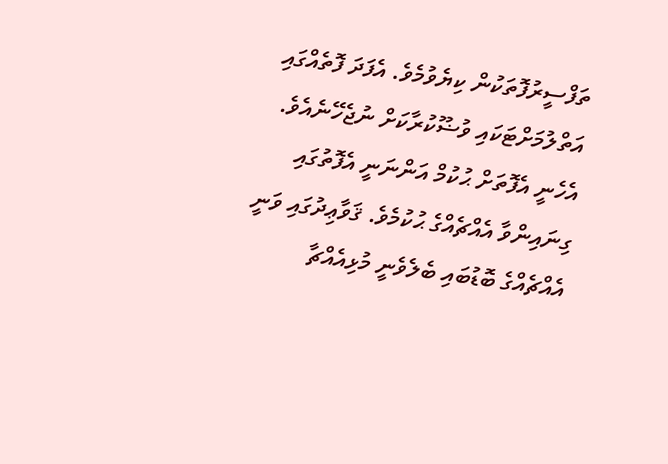ތަފްސީރުފޮތަކުން ކިޔެވުމެވެ. އެފަދަ ފޮތެއްގައި އަތްލުމަށްޓަކައި ވުޟޫކުރާކަށް ނުޖެހޭނެއެވެ. އެހެނީ އެފޮތަށް ޙުކުމް އަންނަނީ އެފޮތުގައި ގިނައިންވާ އެއްޗެއްގެ ޙުކުމެވެ. ޤަވާޢިދުގައި ވަނީ
އެއްޗެއްގެ ބޮޑުބައި ބެލެވެނީ މުޅިއެއްޗާ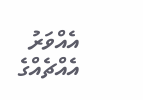އެއްވަރު އެއްޗެއްގެ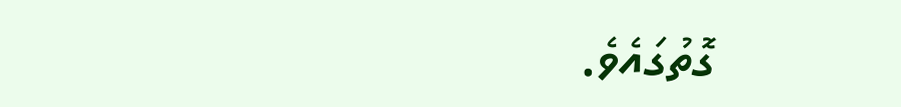ގޮތުގައެވެ.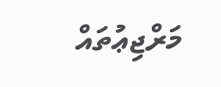މަރްޖިޢުތައް